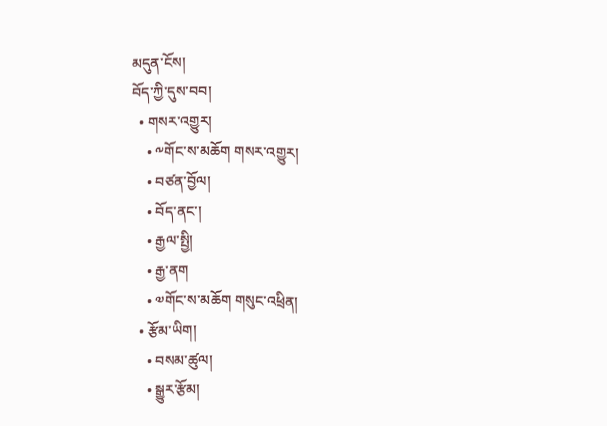མདུན་ངོས།
བོད་ཀྱི་དུས་བབ།
  • གསར་འགྱུར།
    • ༸གོང་ས་མཆོག གསར་འགྱུར།
    • བཙན་བྱོལ།
    • བོད་ནང་།
    • རྒྱལ་སྤྱི།
    • རྒྱ་ནག
    • ༧གོང་ས་མཆོག གསུང་འཕྲིན།
  • རྩོམ་ཡིག།
    • བསམ་ཚུལ།
    • སྒྱུར་རྩོམ།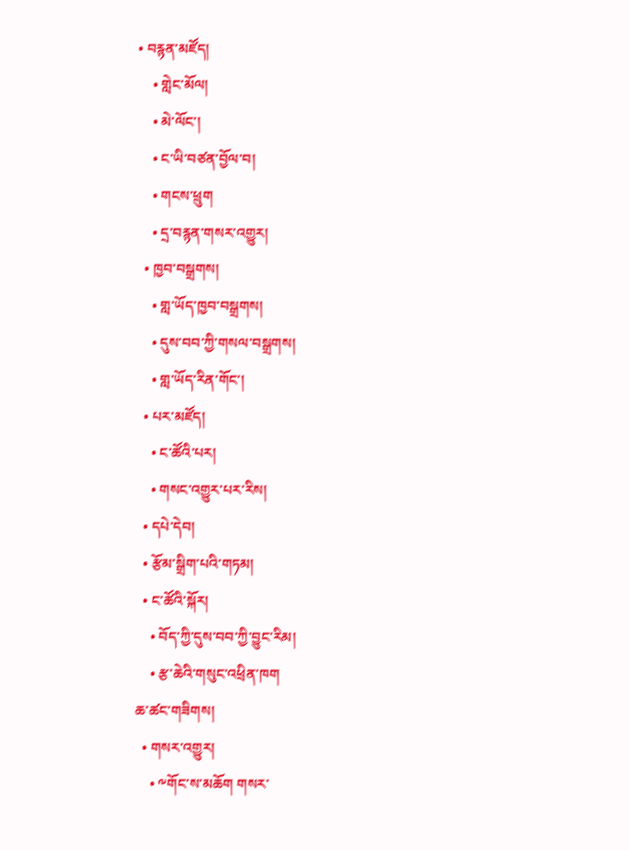• བརྙན་མཛོད།
    • གླེང་མོལ།
    • མེ་ལོང་།
    • ང་ཡི་བཙན་བྱོལ་བ།
    • གངས་ཕྲུག
    • དྲ་བརྙན་གསར་འགྱུར།
  • ཁྱབ་བསྒྲགས།
    • གླ་ཡོད་ཁྱབ་བསྒྲགས།
    • དུས་བབ་ཀྱི་གསལ་བསྒྲགས།
    • གླ་ཡོད་རིན་གོང་།
  • པར་མཛོད།
    • ང་ཚོའི་པར།
    • གསང་འགྱུར་པར་རིས།
  • དཔེ་དེབ།
  • རྩོམ་སྒྲིག་པའི་གཏམ།
  • ང་ཚོའི་སྐོར།
    • བོད་ཀྱི་དུས་བབ་ཀྱི་བྱུང་རིམ།
    • རྩ་ཆེའི་གསུང་འཕྲིན་ཁག
ཆ་ཚང་གཟིགས།
  • གསར་འགྱུར།
    • ༸གོང་ས་མཆོག གསར་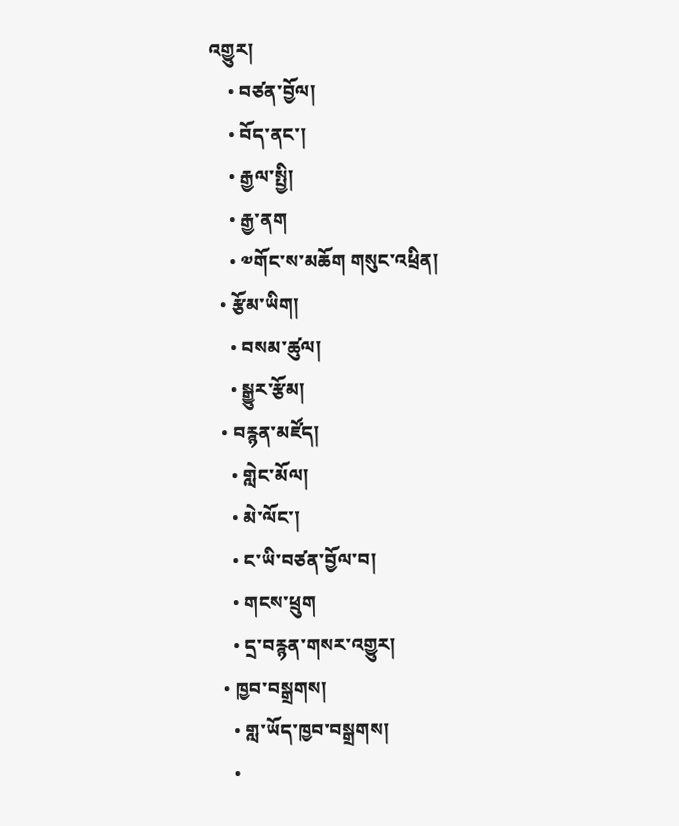འགྱུར།
    • བཙན་བྱོལ།
    • བོད་ནང་།
    • རྒྱལ་སྤྱི།
    • རྒྱ་ནག
    • ༧གོང་ས་མཆོག གསུང་འཕྲིན།
  • རྩོམ་ཡིག།
    • བསམ་ཚུལ།
    • སྒྱུར་རྩོམ།
  • བརྙན་མཛོད།
    • གླེང་མོལ།
    • མེ་ལོང་།
    • ང་ཡི་བཙན་བྱོལ་བ།
    • གངས་ཕྲུག
    • དྲ་བརྙན་གསར་འགྱུར།
  • ཁྱབ་བསྒྲགས།
    • གླ་ཡོད་ཁྱབ་བསྒྲགས།
    •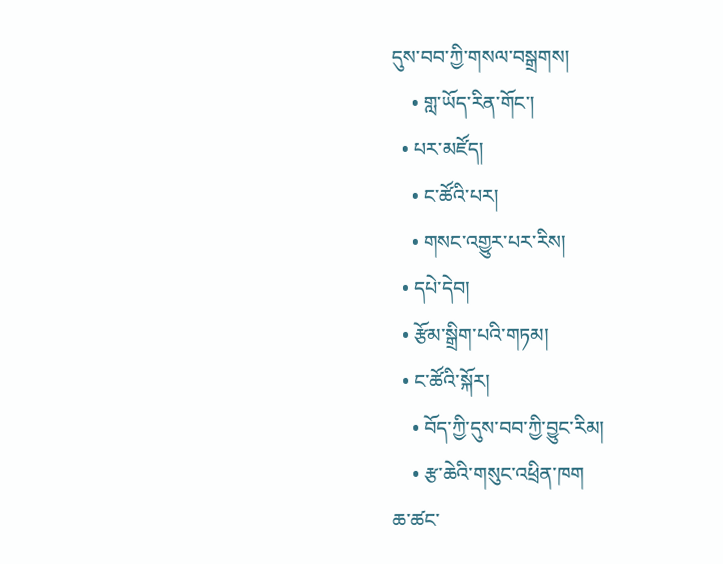དུས་བབ་ཀྱི་གསལ་བསྒྲགས།
    • གླ་ཡོད་རིན་གོང་།
  • པར་མཛོད།
    • ང་ཚོའི་པར།
    • གསང་འགྱུར་པར་རིས།
  • དཔེ་དེབ།
  • རྩོམ་སྒྲིག་པའི་གཏམ།
  • ང་ཚོའི་སྐོར།
    • བོད་ཀྱི་དུས་བབ་ཀྱི་བྱུང་རིམ།
    • རྩ་ཆེའི་གསུང་འཕྲིན་ཁག
ཆ་ཚང་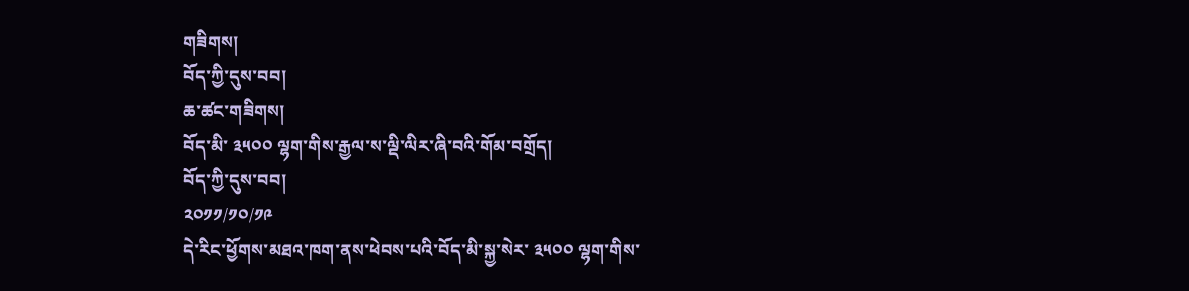གཟིགས།
བོད་ཀྱི་དུས་བབ།
ཆ་ཚང་གཟིགས།
བོད་མི་ ༣༥༠༠ ལྷག་གིས་རྒྱལ་ས་ལྡི་ལིར་ཞི་བའི་གོམ་བགྲོད།
བོད་ཀྱི་དུས་བབ།
༢༠༡༡/༡༠/༡༩
དེ་རིང་ཕྱོགས་མཐའ་ཁག་ནས་ཕེབས་པའི་བོད་མི་སྐྱ་སེར་ ༣༥༠༠ ལྷག་གིས་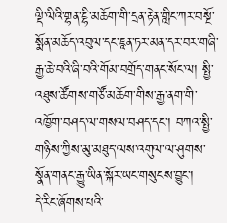ལྡི་ལིའི་གྷན་ངྷི་མཆོག་གི་དྲན་རྟེན་གླིང་ཀར་བསྔོ་སྨོན་མཆོད་འབུལ་དང་ཇཱན་ཏར་མན་དར་བར་གཞི་རྒྱ་ཆེ་བའི་ཞི་བའི་གོམ་བགྲོད་གནང་སོང་ལ། སྤྱི་འཐུས་ཚོགས་གཙོ་མཆོག་གིས་རྒྱ་ནག་གི་འཁྱོག་བཤད་ལ་གསལ་བཤད་དང་། བཀའ་སྤྱི་གཉིས་ཀྱིས་མུ་མཐུད་ལས་འགུལ་ལ་ཤུགས་སྣོན་གནང་རྒྱུ་ཡིན་སྐོར་ཡང་གསུངས་བྱུང་།
དེ་རིང་ཞོགས་པའི་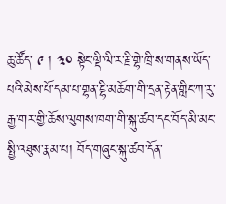ཆུ་ཚོད་ ༩ ། ༣༠ སྟེང་ལྡི་ལི་ར་རྗི་གྷེ་ཁྲི་ས་གནས་ཡོད་པའི་མེས་པོ་དམ་པ་གྷན་ངྷི་མཆོག་གི་དྲན་རྟེན་གླིང་ཀ་རུ་རྒྱ་གར་གྱི་ཆོས་ལུགས་ཁག་གི་སྐུ་ཚབ་དང་བོད་མི་མང་སྤྱི་འཐུས་རྣམ་པ། བོད་གཞུང་སྐུ་ཚབ་དོན་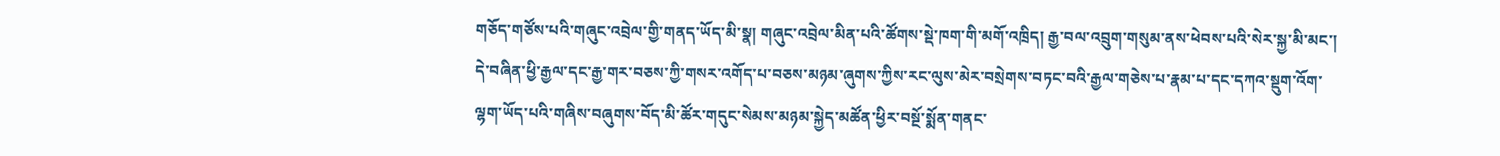གཅོད་གཙོས་པའི་གཞུང་འབྲེལ་གྱི་གནད་ཡོད་མི་སྣ། གཞུང་འབྲེལ་མིན་པའི་ཚོགས་སྡེ་ཁག་གི་མགོ་འཁྲིད། རྒྱ་བལ་འབྲུག་གསུམ་ནས་ཕེབས་པའི་སེར་སྐྱ་མི་མང་། དེ་བཞིན་ཕྱི་རྒྱལ་དང་རྒྱ་གར་བཅས་ཀྱི་གསར་འགོད་པ་བཅས་མཉམ་ཞུགས་ཀྱིས་རང་ལུས་མེར་བསྲེགས་བཏང་བའི་རྒྱལ་གཅེས་པ་རྣམ་པ་དང་དཀའ་སྡུག་འོག་ལྷག་ཡོད་པའི་གཞིས་བཞུགས་བོད་མི་ཚོར་གདུང་སེམས་མཉམ་སྐྱེད་མཚོན་ཕྱིར་བསྔོ་སྨོན་གནང་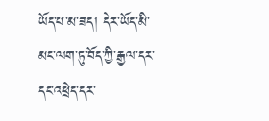ཡོད་པ་མ་ཟད། དེར་ཡོད་མི་མང་ལག་ཏུ་བོད་ཀྱི་རྒྱལ་དར་དང་འཕྲེད་དར་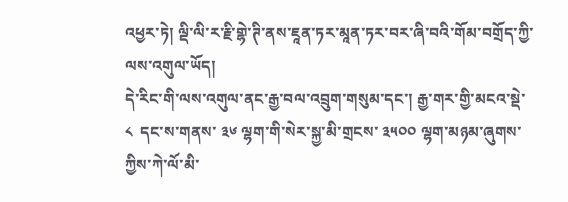འཕྱར་ཏེ། ལྡི་ལི་ར་རྗི་གྷེ་ཊི་ནས་ཇཱན་ཏར་མཱན་ཏར་བར་ཞི་བའི་གོམ་བགྲོད་ཀྱི་ལས་འགུལ་ཡོད།
དེ་རིང་གི་ལས་འགུལ་ནང་རྒྱ་བལ་འབྲུག་གསུམ་དང་། རྒྱ་གར་གྱི་མངའ་སྡེ་ ༨  དང་ས་གནས་ ༣༦ ལྷག་གི་སེར་སྐྱ་མི་གྲངས་ ༣༥༠༠ ལྷག་མཉམ་ཞུགས་ཀྱིས་ཀེ་ལོ་མི་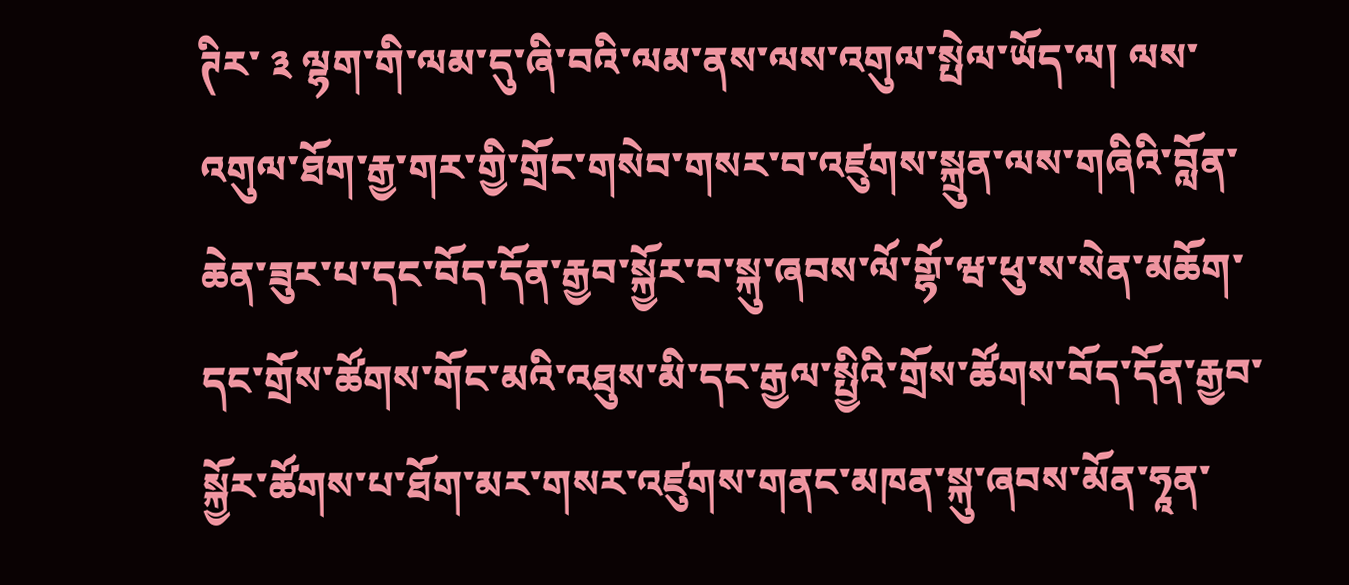ཊིར་ ༣ ལྷག་གི་ལམ་དུ་ཞི་བའི་ལམ་ནས་ལས་འགུལ་སྤེལ་ཡོད་ལ། ལས་འགུལ་ཐོག་རྒྱ་གར་གྱི་གྲོང་གསེབ་གསར་བ་འཛུགས་སྐྲུན་ལས་གཞིའི་བློན་ཆེན་ཟུར་པ་དང་བོད་དོན་རྒྱབ་སྐྱོར་བ་སྐུ་ཞབས་ལོ་གྷོ་ཝ་ཕུ་ས་སེན་མཆོག་དང་གྲོས་ཚོགས་གོང་མའི་འཐུས་མི་དང་རྒྱལ་སྤྱིའི་གྲོས་ཚོགས་བོད་དོན་རྒྱབ་སྐྱོར་ཚོགས་པ་ཐོག་མར་གསར་འཛུགས་གནང་མཁན་སྐུ་ཞབས་མོན་ཧཱན་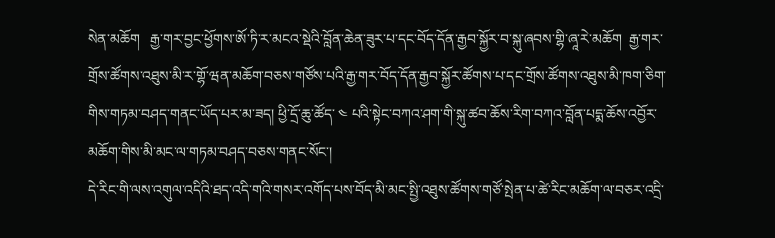སེན་མཆོག   རྒྱ་གར་བྱང་ཕྱོགས་ཨོ་ཏི་ར་མངའ་སྡེའི་བློན་ཆེན་ཟུར་པ་དང་བོད་དོན་རྒྱབ་སྐྱོར་བ་སྐུ་ཞབས་གྷི་ཞཱ་རེ་མཆོག  རྒྱ་གར་གྲོས་ཚོགས་འཐུས་མི་ར་གྷོ་ཝན་མཆོག་བཅས་གཙོས་པའི་རྒྱ་གར་བོད་དོན་རྒྱབ་སྐྱོར་ཚོགས་པ་དང་གྲོས་ཚོགས་འཐུས་མི་ཁག་ཅིག་གིས་གཏམ་བཤད་གནང་ཡོད་པར་མ་ཟད། ཕྱི་དྲོ་ཆུ་ཚོད་ ༤ པའི་སྟེང་བཀའ་ཤག་གི་སྐུ་ཚབ་ཆོས་རིག་བཀའ་བློན་པདྨ་ཆོས་འབྱོར་མཆོག་གིས་མི་མང་ལ་གཏམ་བཤད་བཅས་གནང་སོང་།
དེ་རིང་གི་ལས་འགུལ་འདིའི་ཐད་འདི་གའི་གསར་འགོད་པས་བོད་མི་མང་སྤྱི་འཐུས་ཚོགས་གཙོ་སྤེན་པ་ཚེ་རིང་མཆོག་ལ་བཅར་འདྲི་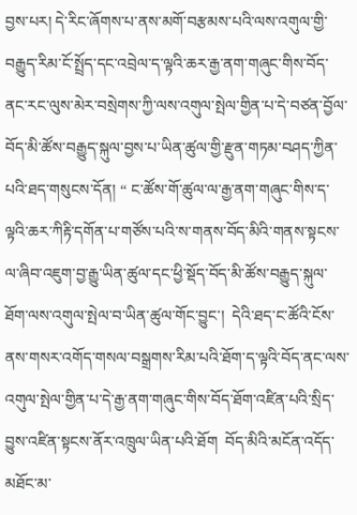བྱས་པར། དེ་རིང་ཞོགས་པ་ནས་མགོ་བརྩམས་པའི་ལས་འགུལ་གྱི་བརྒྱུད་རིམ་ངོ་སྤྲོད་དང་འབྲེལ་ད་ལྟའི་ཆར་རྒྱ་ནག་གཞུང་གིས་བོད་ནང་རང་ལུས་མེར་བསྲེགས་ཀྱི་ལས་འགུལ་སྤེལ་གྱིན་པ་དེ་བཙན་བྱོལ་བོད་མི་ཚོས་བརྒྱུད་སྐུལ་བྱས་པ་ཡིན་ཚུལ་གྱི་རྫུན་གཏམ་བཤད་ཀྱིན་པའི་ཐད་གསུངས་དོན། “ ང་ཚོས་གོ་ཚུལ་ལ་རྒྱ་ནག་གཞུང་གིས་ད་ལྟའི་ཆར་ཀིརྟི་དགོན་པ་གཙོས་པའི་ས་གནས་བོད་མིའི་གནས་སྟངས་ལ་ཞིབ་འཇུག་བྱ་རྒྱུ་ཡིན་ཚུལ་དང་ཕྱི་སྡོད་བོད་མི་ཚོས་བརྒྱུད་སྐུལ་ཐོག་ལས་འགུལ་སྤེལ་བ་ཡིན་ཚུལ་གོང་བྱུང་།  དེའི་ཐད་ང་ཚོའི་ངོས་ནས་གསར་འགོད་གསལ་བསྒྲགས་རིམ་པའི་ཐོག་ད་ལྟའི་བོད་ནང་ལས་འགུལ་སྤེལ་གྱིན་པ་དེ་རྒྱ་ནག་གཞུང་གིས་བོད་ཐོག་འཛིན་པའི་སྲིད་བྱུས་འཛིན་སྟངས་ནོར་འཁྲུལ་ཡིན་པའི་ཐོག  བོད་མིའི་མངོན་འདོད་མཐོང་མ་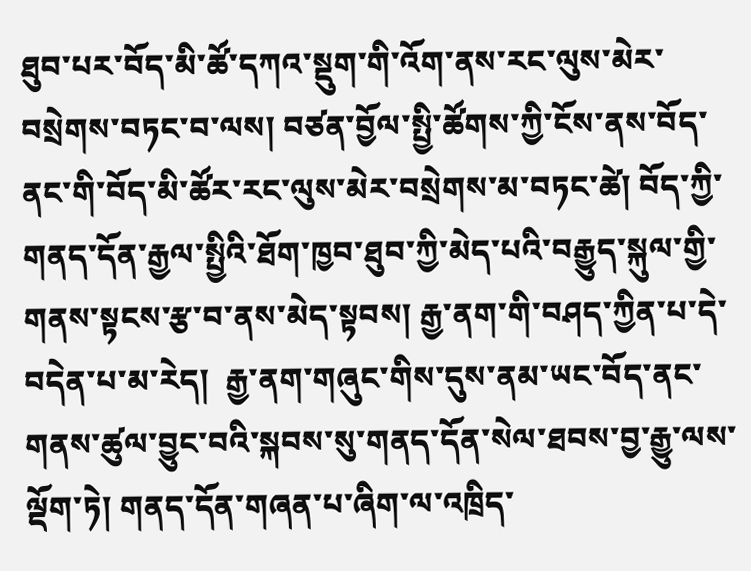ཐུབ་པར་བོད་མི་ཚོ་དཀའ་སྡུག་གི་འོག་ནས་རང་ལུས་མེར་བསྲེགས་བཏང་བ་ལས། བཙན་བྱོལ་སྤྱི་ཚོགས་ཀྱི་ངོས་ནས་བོད་ནང་གི་བོད་མི་ཚོར་རང་ལུས་མེར་བསྲེགས་མ་བཏང་ཚེ། བོད་ཀྱི་གནད་དོན་རྒྱལ་སྤྱིའི་ཐོག་ཁྱབ་ཐུབ་ཀྱི་མེད་པའི་བརྒྱུད་སྐུལ་གྱི་གནས་སྟངས་རྩ་བ་ནས་མེད་སྟབས། རྒྱ་ནག་གི་བཤད་ཀྱིན་པ་དེ་བདེན་པ་མ་རེད།  རྒྱ་ནག་གཞུང་གིས་དུས་ནམ་ཡང་བོད་ནང་གནས་ཚུལ་བྱུང་བའི་སྐབས་སུ་གནད་དོན་སེལ་ཐབས་བྱ་རྒྱུ་ལས་ལྡོག་ཏེ། གནད་དོན་གཞན་པ་ཞིག་ལ་འཁྲིད་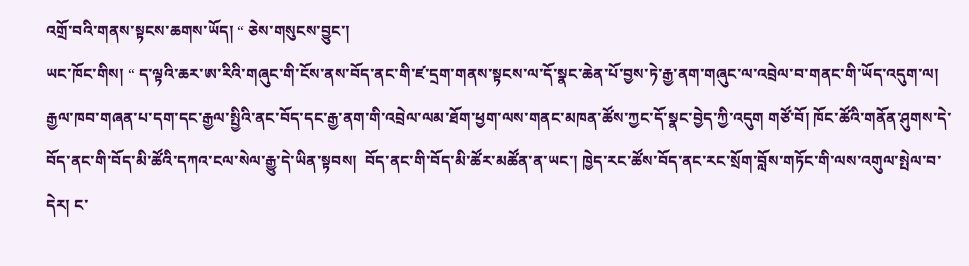འགྲོ་བའི་གནས་སྟངས་ཆགས་ཡོད། “ ཅེས་གསུངས་བྱུང་།
ཡང་ཁོང་གིས། “ ད་ལྟའི་ཆར་ཨ་རིའི་གཞུང་གི་ངོས་ནས་བོད་ནང་གི་ཛ་དྲག་གནས་སྟངས་ལ་དོ་སྣང་ཆེན་པོ་བྱས་ཏེ་རྒྱ་ནག་གཞུང་ལ་འབྲེལ་བ་གནང་གི་ཡོད་འདུག་ལ། རྒྱལ་ཁབ་གཞན་པ་དག་དང་རྒྱལ་སྤྱིའི་ནང་བོད་དང་རྒྱ་ནག་གི་འབྲེལ་ལམ་ཐོག་ཕྱག་ལས་གནང་མཁན་ཚོས་ཀྱང་དོ་སྣང་བྱེད་ཀྱི་འདུག གཙོ་བོ། ཁོང་ཚོའི་གནོན་ཤུགས་དེ་བོད་ནང་གི་བོད་མི་ཚོའི་དཀའ་ངལ་སེལ་རྒྱུ་དེ་ཡིན་སྟབས།  བོད་ནང་གི་བོད་མི་ཚོར་མཚོན་ན་ཡང་། ཁྱེད་རང་ཚོས་བོད་ནང་རང་སྲོག་བློས་གཏོང་གི་ལས་འགུལ་སྤེལ་བ་དེར། ང་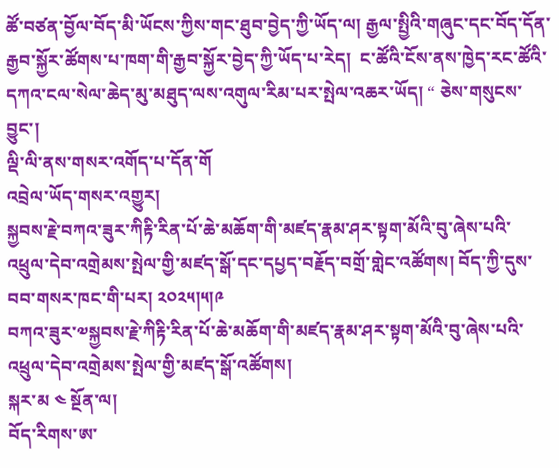ཚོ་བཙན་བྱོལ་བོད་མི་ཡོངས་ཀྱིས་གང་ཐུབ་བྱེད་ཀྱི་ཡོད་ལ། རྒྱལ་སྤྱིའི་གཞུང་དང་བོད་དོན་རྒྱབ་སྐྱོར་ཚོགས་པ་ཁག་གི་རྒྱབ་སྐྱོར་བྱེད་ཀྱི་ཡོད་པ་རེད།  ང་ཚོའི་ངོས་ནས་ཁྱེད་རང་ཚོའི་དཀའ་ངལ་སེལ་ཆེད་མུ་མཐུད་ལས་འགུལ་རིམ་པར་སྤེལ་འཆར་ཡོད། “ ཅེས་གསུངས་བྱུང་།
ལྡི་ལི་ནས་གསར་འགོད་པ་དོན་གོ
འབྲེལ་ཡོད་གསར་འགྱུར།
སྐྱབས་རྗེ་བཀའ་ཟུར་ཀིརྟི་རིན་པོ་ཆེ་མཆོག་གི་མཛད་རྣམ་ཤར་སྟག་མོའི་བུ་ཞེས་པའི་འཕྲུལ་དེབ་འགྲེམས་སྤེལ་གྱི་མཛད་སྒོ་དང་དཔྱད་བརྗོད་བགྲོ་གླེང་འཚོགས། བོད་ཀྱི་དུས་བབ་གསར་ཁང་གི་པར། ༢༠༢༥།༥།༩
བཀའ་ཟུར་༧སྐྱབས་རྗེ་ཀིརྟི་རིན་པོ་ཆེ་མཆོག་གི་མཛད་རྣམ་ཤར་སྟག་མོའི་བུ་ཞེས་པའི་འཕྲུལ་དེབ་འགྲེམས་སྤེལ་གྱི་མཛད་སྒོ་འཚོགས།
སྐར་མ ༤ སྔོན་ལ།
བོད་རིགས་ཨ་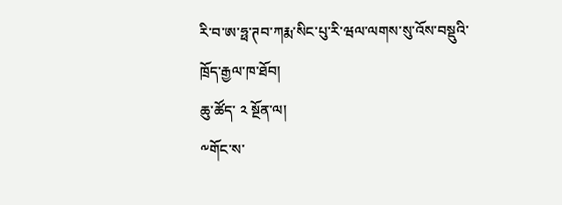རི་བ་ཨ་ཧྥ་ཊབ་ཀརྨ་སིང་པུ་རི་ཝལ་ལགས་སུ་འོས་བསྡུའི་ཁྲོད་རྒྱལ་ཁ་ཐོབ།
ཆུ་ཚོད་ ༢ སྔོན་ལ།
༸གོང་ས་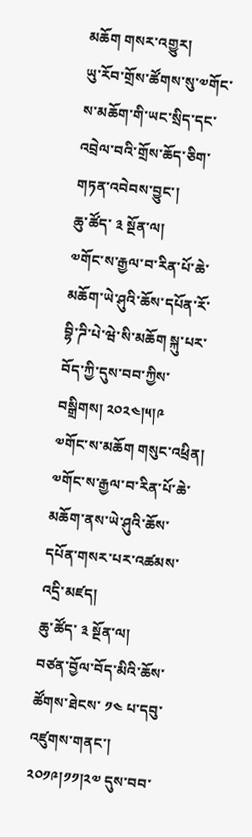མཆོག གསར་འགྱུར།
ཡུ་རོབ་གྲོས་ཚོགས་སུ་༧གོང་ས་མཆོག་གི་ཡང་སྲིད་དང་འབྲེལ་བའི་གྲོས་ཆོད་ཅིག་གཏན་འབེབས་བྱུང་།
ཆུ་ཚོད་ ༣ སྔོན་ལ།
༧གོང་ས་རྒྱལ་བ་རིན་པོ་ཆེ་མཆོག་ཡེ་ཤུའི་ཆོས་དཔོན་རོ་བྷི་ཌི་པེ་ཝེ་སི་མཆོག སྐུ་པར་བོད་ཀྱི་དུས་བབ་ཀྱིས་བསྒྲིགས། ༢༠༢༤།༥།༩
༧གོང་ས་མཆོག གསུང་འཕྲིན།
༧གོང་ས་རྒྱལ་བ་རིན་པོ་ཆེ་མཆོག་ནས་ཡེ་ཤུའི་ཆོས་དཔོན་གསར་པར་འཚམས་འདྲི་མཛད།
ཆུ་ཚོད་ ༣ སྔོན་ལ།
བཙན་བྱོལ་བོད་མིའི་ཆོས་ཚོགས་ཐེངས་ ༡༤ པ་དབུ་འཛུགས་གནང་། ༢༠༡༩།༡༡།༢༧ དུས་བབ་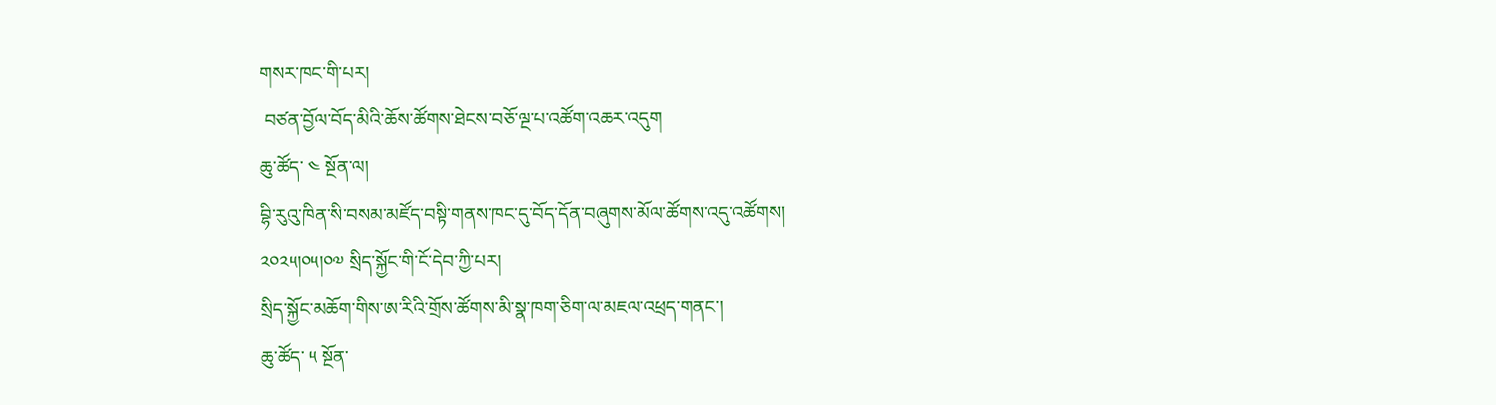གསར་ཁང་གི་པར།
 བཙན་བྱོལ་བོད་མིའི་ཆོས་ཚོགས་ཐེངས་བཅོ་ལྔ་པ་འཚོག་འཆར་འདུག
ཆུ་ཚོད་ ༤ སྔོན་ལ།
བྷི་རུའུ་ཁིན་སི་བསམ་མཛོད་བསྟི་གནས་ཁང་དུ་བོད་དོན་བཞུགས་མོལ་ཚོགས་འདུ་འཚོགས། ༢༠༢༥།༠༥།༠༧ སྲིད་སྐྱོང་གི་ངོ་དེབ་ཀྱི་པར།
སྲིད་སྐྱོང་མཆོག་གིས་ཨ་རིའི་གྲོས་ཚོགས་མི་སྣ་ཁག་ཅིག་ལ་མཇལ་འཕྲད་གནང་།
ཆུ་ཚོད་ ༥ སྔོན་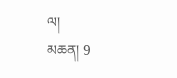ལ།
མཆན། 9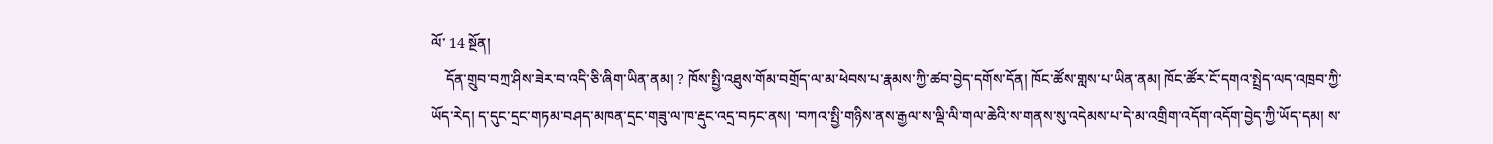ལོ་ 14 སྔོན།
    དོན་གྲུབ་བཀྲ་ཤིས་ཟེར་བ་འདི་ཅི་ཞིག་ཡིན་ནམ། ? ཁོས་སྤྱི་འཐུས་གོམ་བགྲོད་ལ་མ་ཕེབས་པ་རྣམས་ཀྱི་ཚབ་བྱེད་དགོས་དོན། ཁོང་ཚོས་གླས་པ་ཡིན་ནམ། ཁོང་ཚོར་ངོ་དགའ་སྤྲེད་ལད་འཁྲབ་ཀྱི་ཡོད་རེད། ད་དུང་དྲང་གཏམ་བཤད་མཁན་དྲང་གཟུ་ལ་ཁ་རྡུང་འདྲ་བཏང་ནས། ་བཀའ་སྤྱི་གཉིས་ནས་རྒྱལ་ས་ལྡི་ལི་གལ་ཆེའི་ས་གནས་སུ་འདེམས་པ་དེ་མ་འགྲིག་འདོག་འདོག་བྱེད་ཀྱི་ཡོད་དམ། ས་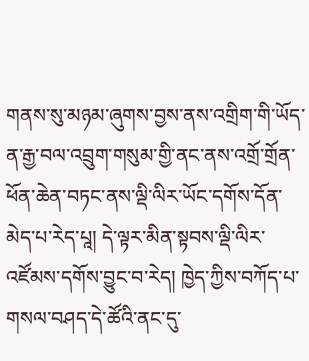གནས་སུ་མཉམ་ཞུགས་བྱས་ནས་འགྲིག་གི་ཡོད་ན་རྒྱ་བལ་འབྲུག་གསུམ་གྱི་ནང་ནས་འགྲོ་གྲོན་ཕོན་ཆེན་བཏང་ནས་ལྡི་ལིར་ཡོང་དགོས་དོན་མེད་པ་རེད་པཱ། དེ་ལྟར་མིན་སྟབས་ལྡི་ལིར་འཛོམས་དགོས་བྱུང་བ་རེད། ཁྱེད་ཀྱིས་བཀོད་པ་གསལ་བཤད་དེ་ཚོའི་ནང་དུ་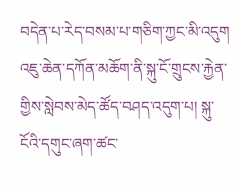བདེན་པ་རེད་བསམ་པ་གཅིག་ཀྱང་མི་འདུག འཇུ་ཆེན་དཀོན་མཆོག་ནི་སྐུ་ངོ་གྲུངས་རྐྱེན་གྱིས་སླེབས་མེད་ཚོད་བཤད་འདུག་པ། སྐུ་ངོའི་དགུང་ཞག་ཚང་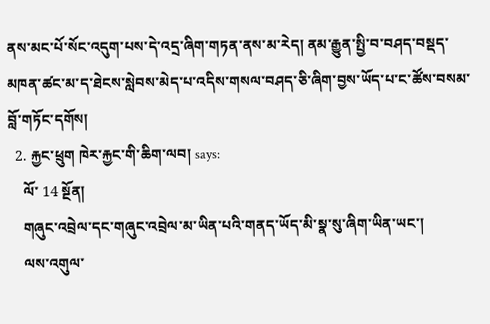ནས་མང་པོ་སོང་འདུག་པས་དེ་འདྲ་ཞིག་གཏན་ནས་མ་རེད། ནམ་རྒྱུན་སྤྱི་བ་བཤད་བསྡད་མཁན་ཚང་མ་ད་ཐེངས་སླེབས་མེད་པ་འདིས་གསལ་བཤད་ཅི་ཞིག་བྱས་ཡོད་པ་ང་ཚོས་བསམ་བློ་གཏོང་དགོས།
  2. རྐྱང་ཕྲུག ཁེར་རྐྱང་གི་ཆིག་ལབ། says:
    ལོ་ 14 སྔོན།
    གཞུང་འབྲེལ་དང་གཞུང་འབྲེལ་མ་ཡིན་པའི་གནད་ཡོད་མི་སྣ་སུ་ཞིག་ཡིན་ཡང་།
    ལས་འགུལ་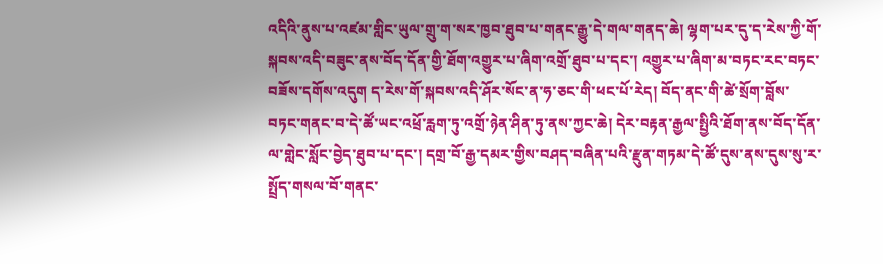འདིའི་ནུས་པ་འཛམ་གླིང་ཡུལ་གྲུ་ག་སར་ཁྱབ་ཐུབ་པ་གནང་རྒྱུ་དེ་གལ་གནད་ཆེ། ལྷག་པར་དུ་ད་རེས་ཀྱི་གོ་སྐབས་འདི་བཟུང་ནས་བོད་དོན་གྱི་ཐོག་འགྱུར་པ་ཞིག་འགྲོ་ཐུབ་པ་དང་། འགྱུར་པ་ཞིག་མ་བཏང་རང་བཏང་བཟོས་དགོས་འདུག ད་རེས་གོ་སྐབས་འདི་ཤོར་སོང་ན་ཧ་ཅང་གི་ཕང་པོ་རེད། བོད་ནང་གི་ཚེ་སྲོག་བློས་བཏང་གནང་བ་དེ་ཚོ་ཡང་འཕྲོ་རླག་ཏུ་འགྲོ་ཉེན་ཤིན་ཏུ་ནས་ཀྱང་ཆེ། དེར་བརྟན་རྒྱལ་སྤྱིའི་ཐོག་ནས་བོད་དོན་ལ་གླེང་སློང་བྱེད་ཐུབ་པ་དང་། དགྲ་བོ་རྒྱ་དམར་གྱིས་བཤད་བཞིན་པའི་རྫུན་གཏམ་དེ་ཚོ་དུས་ནས་དུས་སུ་ར་སྤྲོད་གསལ་བོ་གནང་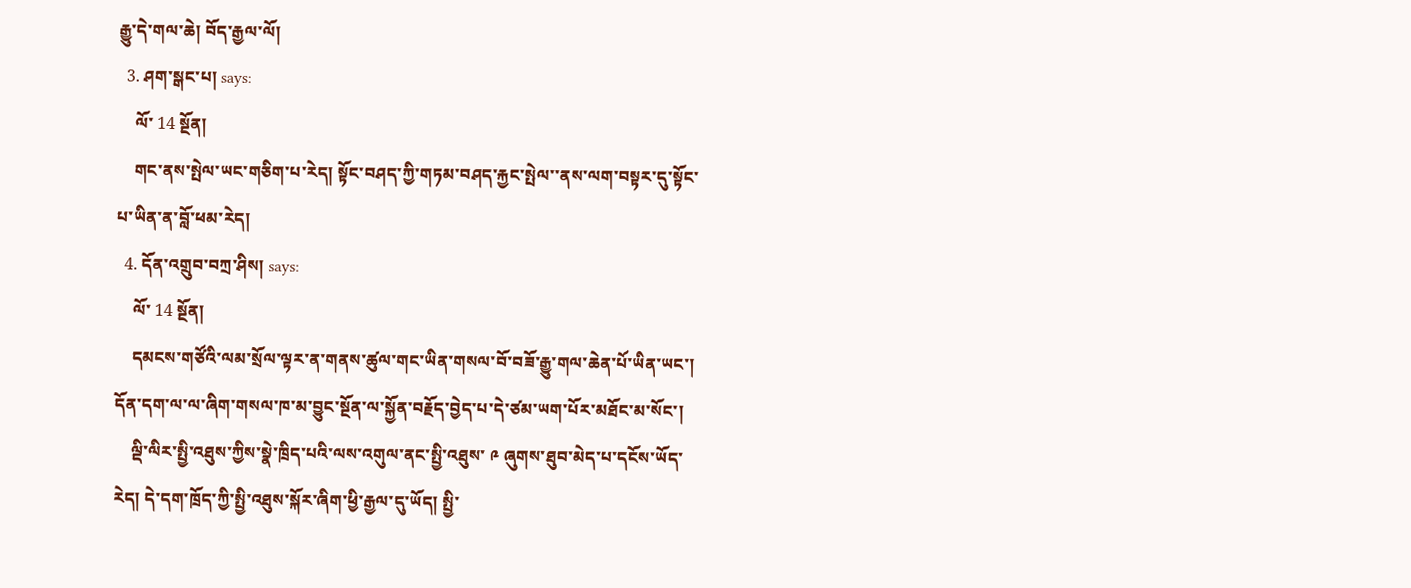རྒྱུ་དེ་གལ་ཆེ། བོད་རྒྱལ་ལོ།
  3. ཤག་སྒང་པ། says:
    ལོ་ 14 སྔོན།
    གང་ནས་སྤེལ་ཡང་གཅིག་པ་རེད། སྟོང་བཤད་ཀྱི་གཏམ་བཤད་རྐྱང་སྤེལ་་ནས་ལག་བསྟར་དུ་སྟོང་པ་ཡིན་ན་བློ་ཕམ་རེད།
  4. དོན་འགྲུབ་བཀྲ་ཤིས། says:
    ལོ་ 14 སྔོན།
    དམངས་གཙོའི་ལམ་སྲོལ་ལྟར་ན་གནས་ཚུལ་གང་ཡིན་གསལ་བོ་བཟོ་རྒྱུ་གལ་ཆེན་པོ་ཡིན་ཡང་། དོན་དག་ལ་ལ་ཞིག་གསལ་ཁ་མ་བྱུང་སྔོན་ལ་སྐྱོན་བརྗོད་བྱེད་པ་དེ་ཙམ་ཡག་པོར་མཐོང་མ་སོང་།
    ལྡི་ལིར་སྤྱི་འཐུས་ཀྱིས་སྣེ་ཁྲིད་པའི་ལས་འགུལ་ནང་སྤྱི་འཐུས་ ༩ ཞུགས་ཐུབ་མེད་པ་དངོས་ཡོད་རེད། དེ་དག་ཁྲོད་ཀྱི་སྤྱི་འཐུས་སྐོར་ཞིག་ཕྱི་རྒྱལ་དུ་ཡོད། སྤྱི་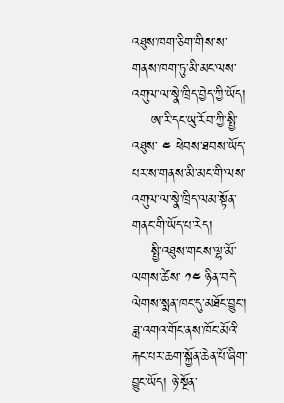འཐུས་ཁག་ཅིག་གིས་ས་གནས་ཁག་ཏུ་མི་མང་ལས་འགུལ་ལ་སྣེ་ཁྲིད་བྱེད་ཀྱི་ཡོད།
    ཨ་རི་དང་ཡུ་རོབ་ཀྱི་སྤྱི་འཐུས་ ༤ ཕེབས་ཐབས་ཡོད་པར་ས་གནས་མི་མང་གི་ལས་འགུལ་ལ་སྣེ་ཁྲིད་ལམ་སྟོན་གནང་གི་ཡོད་པ་རེད།
    སྤྱི་འཐུས་གངས་ལྷ་མོ་ལགས་ཚེས་ ༡༤ ཉིན་བདེ་ལེགས་སྨན་ཁང་དུ་མཐོང་བྱུང་། ཟླ་འགའ་གོང་ནས་ཁོང་མོའི་རྐང་པར་ཆག་སྐྱོན་ཆེན་པོ་ཞིག་བྱུང་ཡོད། ཉེ་སྔོན་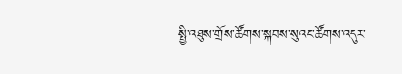སྤྱི་འཐུས་གྲོས་ཚོགས་སྐབས་སུའང་ཚོགས་འདུར་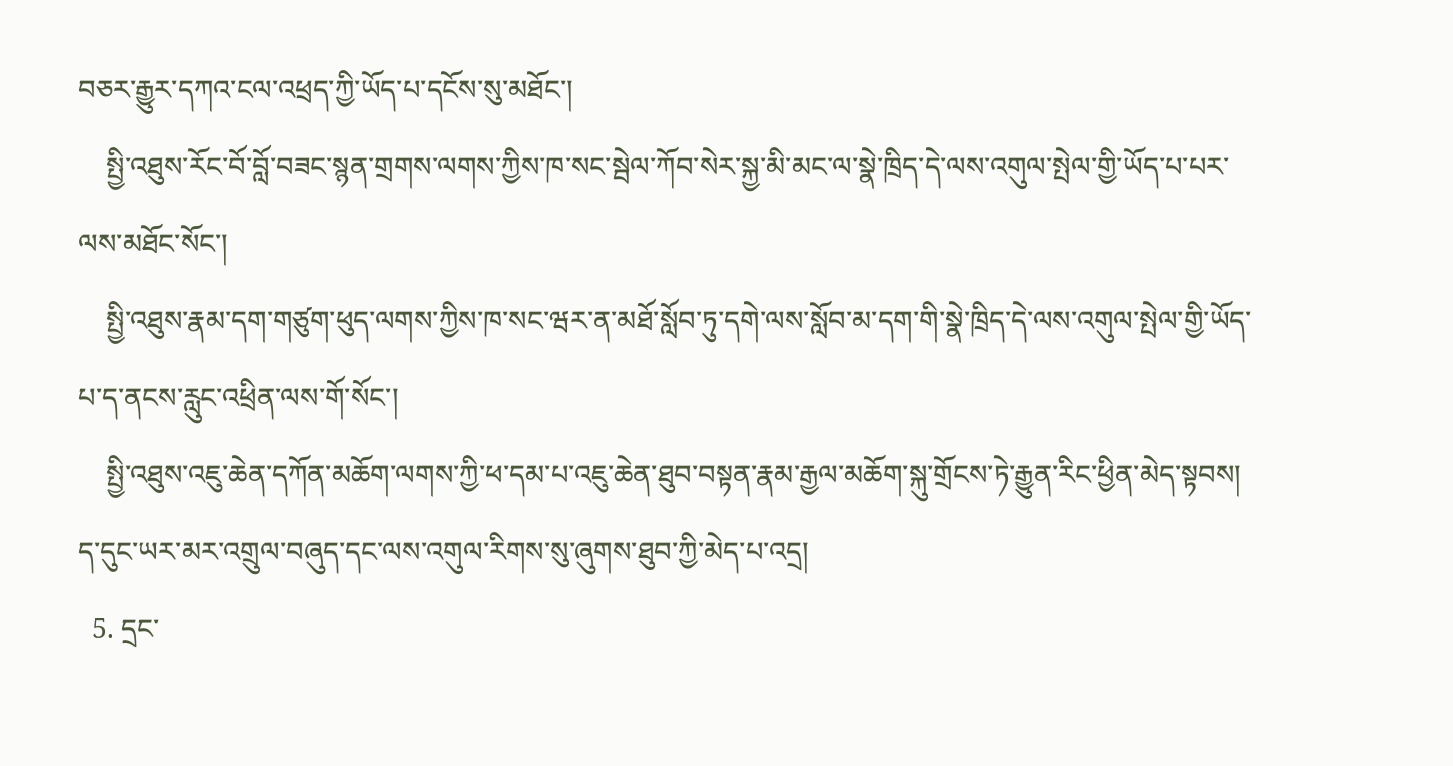བཅར་རྒྱུར་དཀའ་ངལ་འཕྲད་ཀྱི་ཡོད་པ་དངོས་སུ་མཐོང་།
    སྤྱི་འཐུས་རོང་བོ་བློ་བཟང་སྙན་གྲགས་ལགས་ཀྱིས་ཁ་སང་སྦེལ་ཀོབ་སེར་སྐྱ་མི་མང་ལ་སྣེ་ཁྲིད་དེ་ལས་འགུལ་སྤེལ་གྱི་ཡོད་པ་པར་ལས་མཐོང་སོང་།
    སྤྱི་འཐུས་རྣམ་དག་གཙུག་ཕུད་ལགས་ཀྱིས་ཁ་སང་ཝར་ན་མཐོ་སློབ་ཏུ་དགེ་ལས་སློབ་མ་དག་གི་སྣེ་ཁྲིད་དེ་ལས་འགུལ་སྤེལ་གྱི་ཡོད་པ་ད་ནངས་རླུང་འཕྲིན་ལས་གོ་སོང་།
    སྤྱི་འཐུས་འཇུ་ཆེན་དཀོན་མཆོག་ལགས་ཀྱི་ཕ་དམ་པ་འཇུ་ཆེན་ཐུབ་བསྟན་རྣམ་རྒྱལ་མཆོག་སྐུ་གྲོངས་ཏེ་རྒྱུན་རིང་ཕྱིན་མེད་སྟབས། ད་དུང་ཡར་མར་འགྲུལ་བཞུད་དང་ལས་འགུལ་རིགས་སུ་ཞུགས་ཐུབ་ཀྱི་མེད་པ་འདྲ།
  5. དྲང་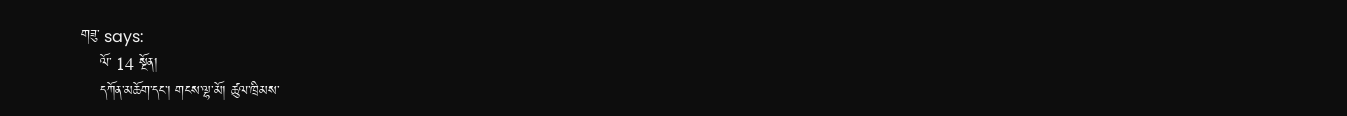གཟུ་ says:
    ལོ་ 14 སྔོན།
    དཀོན་མཆོག་དང་། གངས་ལྷ་མོ། ཚུལ་ཁྲིམས་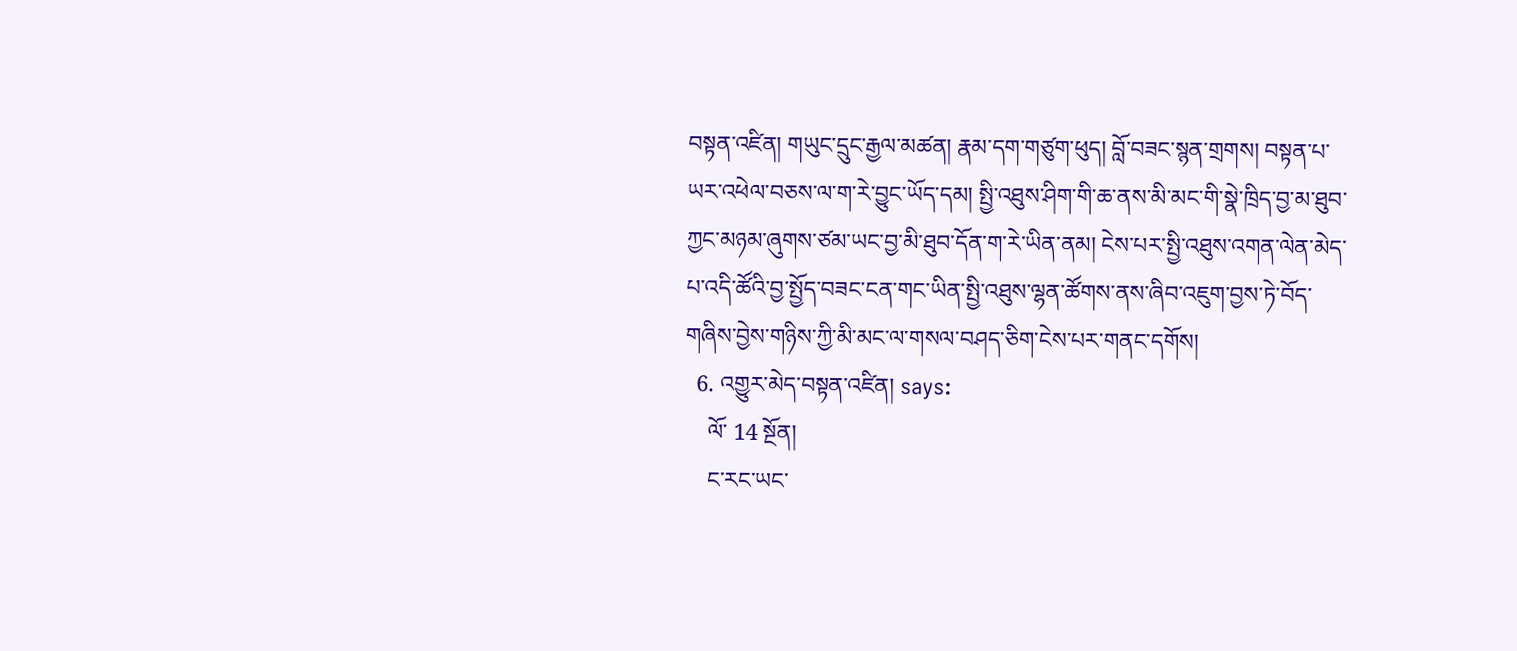བསྟན་འཛིན། གཡུང་དྲུང་རྒྱལ་མཚན། རྣམ་དག་གཙུག་ཕུད། བློ་བཟང་སྙན་གྲགས། བསྟན་པ་ཡར་འཕེལ་བཅས་ལ་ག་རེ་བྱུང་ཡོད་དམ། སྤྱི་འཐུས་ཤིག་གི་ཆ་ནས་མི་མང་གི་སྣེ་ཁྲིད་བྱ་མ་ཐུབ་ཀྱང་མཉམ་ཞུགས་ཙམ་ཡང་བྱ་མི་ཐུབ་དོན་ག་རེ་ཡིན་ནམ། ངེས་པར་སྤྱི་འཐུས་འགན་ལེན་མེད་པ་འདི་ཚོའི་བྱ་སྤྱོད་བཟང་ངན་གང་ཡིན་སྤྱི་འཐུས་ལྷན་ཚོགས་ནས་ཞིབ་འཇུག་བྱས་ཏེ་བོད་གཞིས་བྱེས་གཉིས་ཀྱི་མི་མང་ལ་གསལ་བཤད་ཅིག་ངེས་པར་གནང་དགོས།
  6. འགྱུར་མེད་བསྟན་འཛིན། says:
    ལོ་ 14 སྔོན།
    ང་རང་ཡང་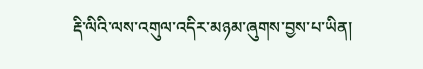རྡི་ལིའི་ལས་འགུལ་འདིར་མཉམ་ཞུགས་བྱས་པ་ཡིན།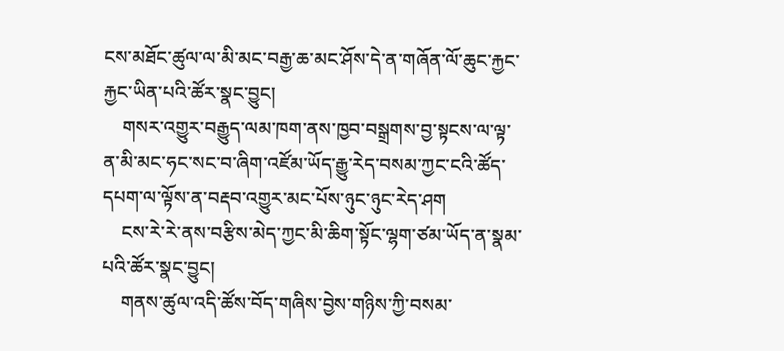ངས་མཐོང་ཚུལ་ལ་མི་མང་བརྒྱ་ཆ་མང་ཤོས་དེ་ན་གཞོན་ལོ་ཆུང་རྐྱང་རྐྱང་ཡིན་པའི་ཚོར་སྣང་བྱུང།
    གསར་འགྱུར་བརྒྱུད་ལམ་ཁག་ནས་ཁྱབ་བསྒྲགས་བྱ་སྟངས་ལ་ལྟ་ན་མི་མང་ཧང་སང་བ་ཞིག་འཛོམ་ཡོད་རྒྱུ་རེད་བསམ་ཀྱང་ངའི་ཚོད་དཔག་ལ་ལྟོས་ན་བརྡབ་འགྱུར་མང་པོས་ཉུང་ཉུང་རེད་ཤག
    ངས་རེ་རེ་ནས་བརྩིས་མེད་ཀྱང་མི་ཆིག་སྟོང་ལྷག་ཙམ་ཡོད་ན་སྣམ་པའི་ཚོར་སྣང་བྱུང།
    གནས་ཚུལ་འདི་ཚོས་བོད་གཞིས་བྱེས་གཉིས་ཀྱི་བསམ་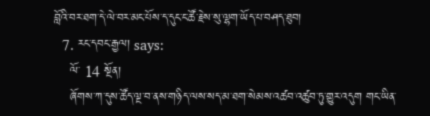བློའི་བར་ཐག་དེ་ལེ་བར་མང་པོས་ད་དུང་ང་ཚོ་རྗེས་སུ་ལྷག་ཡོད་པ་བཤད་ཐུབ།
  7. རང་དབང་རྒྱལ། says:
    ལོ་ 14 སྔོན།
    ཞོགས་ཀ་དུས་ཚོད་ལྔ་བ་ནས་གཉིད་ལས་སད་མ་ཐག་སེམས་འཚབ་འཚུབ་ཏུ་གྱུར་འདུག གང་ཡིན་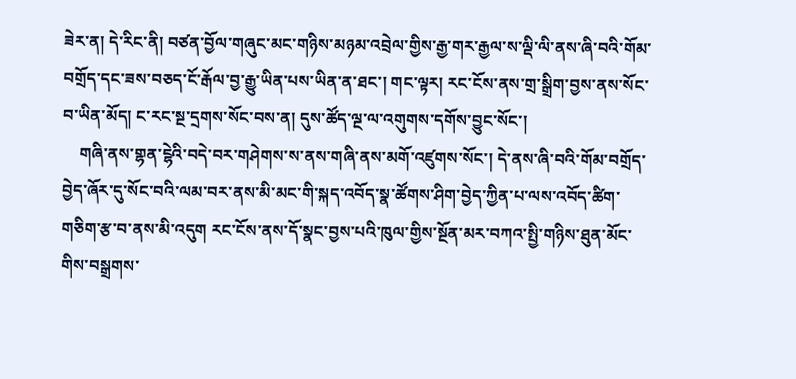ཟེར་ན། དེ་རིང་ནི། བཙན་བྱོལ་གཞུང་མང་གཉིས་མཉམ་འབྲེལ་གྱིས་རྒྱ་གར་རྒྱལ་ས་ལྡི་ལི་ནས་ཞི་བའི་གོམ་བགྲོད་དང་ཟས་བཅད་ངོ་རྒོལ་བྱ་རྒྱུ་ཡིན་པས་ཡིན་ན་ཐང་། གང་ལྟར། རང་ངོས་ནས་གྲ་སྒྲིག་བྱས་ནས་སོང་བ་ཡིན་མོད། ང་རང་སྔ་དྲགས་སོང་བས་ན། དུས་ཚོད་ལྔ་ལ་འགུགས་དགོས་བྱུང་སོང་།
    གཞི་ནས་གྷན་ངྷེའི་བདེ་བར་གཤེགས་ས་ནས་གཞི་ནས་མགོ་འཛུགས་སོང་། དེ་ནས་ཞི་བའི་གོམ་བགྲོད་བྱེད་ཞོར་དུ་སོང་བའི་ལམ་བར་ནས་མི་མང་གི་སྐད་འབོད་སྣ་ཚོགས་ཤིག་བྱེད་ཀྱིན་པ་ལས་འབོད་ཚིག་གཅིག་རྩ་བ་ནས་མི་འདུག རང་ངོས་ནས་དོ་སྣང་བྱས་པའི་ཁུལ་གྱིས་སྔོན་མར་བཀའ་སྤྱི་གཉིས་ཐུན་མོང་གིས་བསྒྲགས་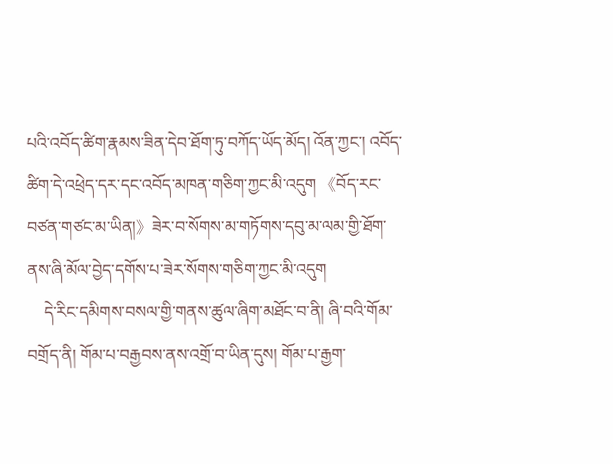པའི་འབོད་ཚིག་རྣམས་ཟིན་དེབ་ཐོག་ཏུ་བཀོད་ཡོད་མོད། འོན་ཀྱང་། འབོད་ཚིག་དེ་འཕྲེད་དར་དང་འབོད་མཁན་གཅིག་ཀྱང་མི་འདུག 《བོད་རང་བཙན་གཙང་མ་ཡིན།》ཟེར་བ་སོགས་མ་གཏོགས་དབུ་མ་ལམ་གྱི་ཐོག་ནས་ཞི་མོལ་བྱེད་དགོས་པ་ཟེར་སོགས་གཅིག་ཀྱང་མི་འདུག
    དེ་རིང་དམིགས་བསལ་གྱི་གནས་ཚུལ་ཞིག་མཐོང་བ་ནི། ཞི་བའི་གོམ་བགྲོད་ནི། གོམ་པ་བརྒྱབས་ནས་འགྲོ་བ་ཡིན་དུས། གོམ་པ་རྒྱག་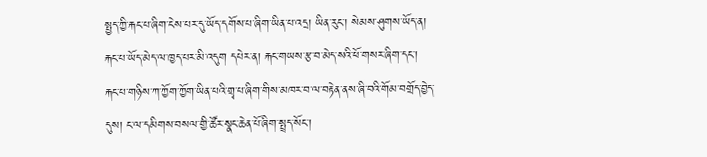སྤྱད་ཀྱི་རྐང་པ་ཞིག་ངེས་པར་དུ་ཡོད་དགོས་པ་ཞིག་ཡིན་པ་འདྲ། ཡིན་རུང་། སེམས་ཤུགས་ཡོད་ན། རྐང་པ་ཡོད་མེད་ལ་ཁྱད་པར་མི་འདུག དཔེར་ན། རྐང་གཡས་རྩ་བ་མེད་སའི་ཕོ་གསར་ཞིག་དང་། རྐང་པ་གཉིས་ཀ་ཀྱོག་ཀྱོག་ཡིན་པའི་གྲྭ་པ་ཞིག་གིས་མཁར་བ་ལ་བརྟེན་ནས་ཞི་བའི་གོམ་བགྲོད་བྱེད་དུས། ང་ལ་དམིགས་བསལ་གྱི་ཚོར་སྣང་ཆེན་པོ་ཞིག་སྤྲད་སོང་།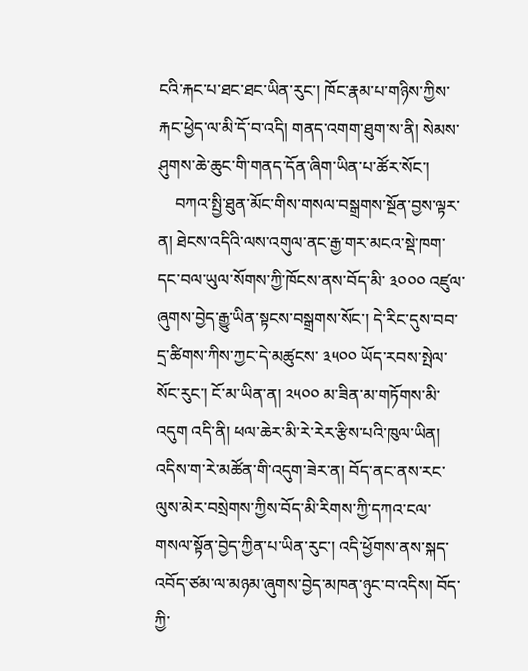ངའི་རྐང་པ་ཐང་ཐང་ཡིན་རུང་། ཁོང་རྣམ་པ་གཉིས་ཀྱིས་རྐང་ཕྱེད་ལ་མི་དོ་བ་འདི། གནད་འགག་ཐུག་ས་ནི། སེམས་ཤུགས་ཆེ་ཆུང་གི་གནད་དོན་ཞིག་ཡིན་པ་ཚོར་སོང་།
    བཀའ་སྤྱི་ཐུན་མོང་གིས་གསལ་བསྒྲགས་སྔོན་བྱས་ལྟར་ན། ཐེངས་འདིའི་ལས་འགུལ་ནང་རྒྱ་གར་མངའ་སྡེ་ཁག་དང་བལ་ཡུལ་སོགས་ཀྱི་ཁོངས་ནས་བོད་མི་ ༣༠༠༠ འཛུལ་ཞུགས་བྱེད་རྒྱུ་ཡིན་སྟངས་བསྒྲགས་སོང་། དེ་རིང་དུས་བབ་དྲ་ཚིགས་ཀིས་ཀྱང་དེ་མཚུངས་ ༣༥༠༠ ཡོད་རབས་སྤེལ་སོང་རུང་། ངོ་མ་ཡིན་ན། ༢༥༠༠ མ་ཟིན་མ་གཏོགས་མི་འདུག འདི་ནི། ཕལ་ཆེར་མི་རེ་རེར་རྩིས་པའི་ཁུལ་ཡིན། འདིས་ག་རེ་མཚོན་གི་འདུག་ཟེར་ན། བོད་ནང་ནས་རང་ལུས་མེར་བསྲེགས་ཀྱིས་བོད་མི་རིགས་ཀྱི་དཀའ་ངལ་གསལ་སྟོན་བྱེད་ཀྱིན་པ་ཡིན་རུང་། འདི་ཕྱོགས་ནས་སྐད་འབོད་ཙམ་ལ་མཉམ་ཞུགས་བྱེད་མཁན་ཉུང་བ་འདིས། བོད་ཀྱི་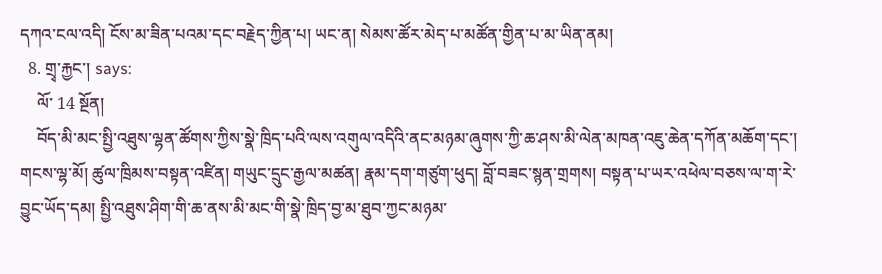དཀའ་ངལ་འདི། ངོས་མ་ཟིན་པའམ་དང་བརྗེད་ཀྱིན་པ། ཡང་ན། སེམས་ཚོར་མེད་པ་མཚོན་གྱིན་པ་མ་ཡིན་ནམ།
  8. གྲྭ་རྐྱང་། says:
    ལོ་ 14 སྔོན།
    བོད་མི་མང་སྤྱི་འཐུས་ལྷན་ཚོགས་ཀྱིས་སྣེ་ཁྲིད་པའི་ལས་འགུལ་འདིའི་ནང་མཉམ་ཞུགས་ཀྱི་ཆ་ཤས་མི་ལེན་མཁན་འཇུ་ཆེན་དཀོན་མཆོག་དང་། གངས་ལྷ་མོ། ཚུལ་ཁྲིམས་བསྟན་འཛིན། གཡུང་དྲུང་རྒྱལ་མཚན། རྣམ་དག་གཙུག་ཕུད། བློ་བཟང་སྙན་གྲགས། བསྟན་པ་ཡར་འཕེལ་བཅས་ལ་ག་རེ་བྱུང་ཡོད་དམ། སྤྱི་འཐུས་ཤིག་གི་ཆ་ནས་མི་མང་གི་སྣེ་ཁྲིད་བྱ་མ་ཐུབ་ཀྱང་མཉམ་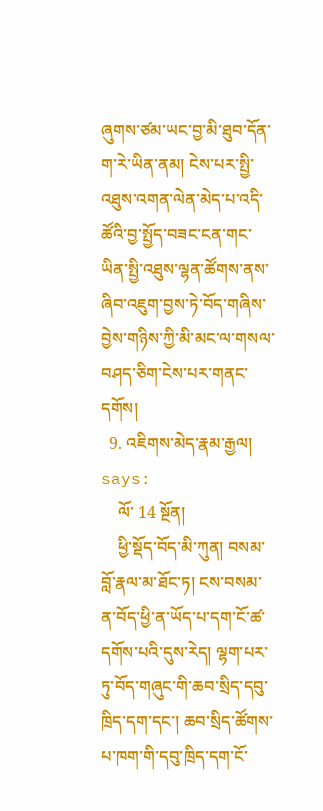ཞུགས་ཙམ་ཡང་བྱ་མི་ཐུབ་དོན་ག་རེ་ཡིན་ནམ། ངེས་པར་སྤྱི་འཐུས་འགན་ལེན་མེད་པ་འདི་ཚོའི་བྱ་སྤྱོད་བཟང་ངན་གང་ཡིན་སྤྱི་འཐུས་ལྷན་ཚོགས་ནས་ཞིབ་འཇུག་བྱས་ཏེ་བོད་གཞིས་བྱེས་གཉིས་ཀྱི་མི་མང་ལ་གསལ་བཤད་ཅིག་ངེས་པར་གནང་དགོས།
  9. འཇིགས་མེད་རྣམ་རྒྱལ། says:
    ལོ་ 14 སྔོན།
    ཕྱི་སྡོད་བོད་མི་ཀུན། བསམ་བློ་རྣལ་མ་ཐོང་ཏ། ངས་བསམ་ན་བོད་ཕྱི་ན་ཡོད་པ་དག་ངོ་ཚ་དགོས་པའི་དུས་རེད། ལྷག་པར་ཏུ་བོད་གཞུང་གི་ཆབ་སྲིད་དབུ་ཁྲིད་དག་དང་། ཆབ་སྲིད་ཚོགས་པ་ཁག་གི་དབུ་ཁྲིད་དག་ངོ་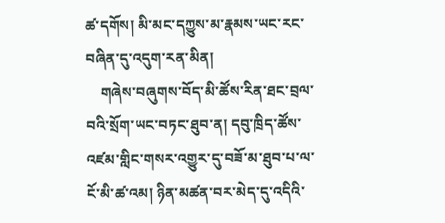ཚ་དགོས། མི་མང་དཀྱུས་མ་རྣམས་ཡང་རང་བཞིན་དུ་འདུག་རན་མིན།
    གཞེས་བཞུགས་བོད་མི་ཚོས་རིན་ཐང་བྲལ་བའི་སྲོག་ཡང་བཏང་ཐུབ་ན། དབུ་ཁྲིད་ཚོས་འཛམ་གླིང་གསར་འགྱུར་དུ་བཟོ་མ་ཐུབ་པ་ལ་ངོ་མི་ཚ་འམ། ཉིན་མཚན་བར་མེད་དུ་འདིའི་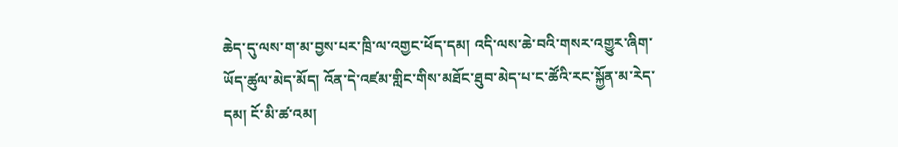ཆེད་དུ་ལས་ག་མ་བྱས་པར་ཁྲི་ལ་འགྱང་ཕོད་དམ། འདི་ལས་ཆེ་བའི་གསར་འགྱུར་ཞིག་ཡོད་ཚུལ་མེད་མོད། འོན་དེ་འཛམ་གླིང་གིས་མཐོང་ཐུབ་མེད་པ་ང་ཚོའི་རང་སྐྱོན་མ་རེད་དམ། ངོ་མི་ཚ་འམ།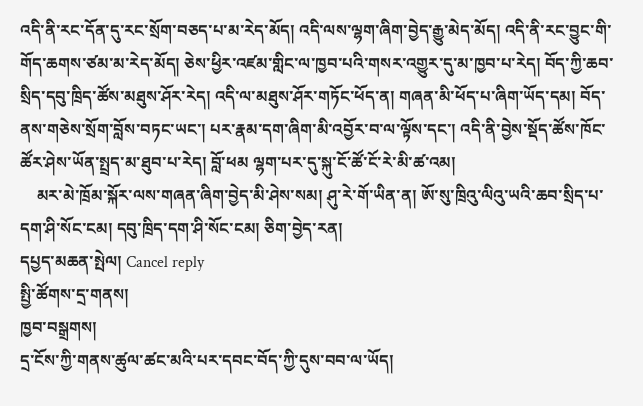འདི་ནི་རང་དོན་དུ་རང་སྲོག་བཅད་པ་མ་རེད་མོད། འདི་ལས་ལྷག་ཞིག་བྱེད་རྒྱུ་མེད་མོད། འདི་ནི་རང་བྱུང་གི་གོད་ཆགས་ཙམ་མ་རེད་མོད། ཅེས་ཕྱིར་འཛམ་གླིང་ལ་ཁྱབ་པའི་གསར་འགྱུར་དུ་མ་ཁྱབ་པ་རེད། བོད་ཀྱི་ཆབ་སྲིད་དབུ་ཁྲིད་ཚོས་མཐུས་ཤོར་རེད། འདི་ལ་མཐུས་ཤོར་གཏོང་ཕོད་ན། གཞན་མི་ཕོད་པ་ཞིག་ཡོད་དམ། བོད་ནས་གཅེས་སྲོག་བློས་བཏང་ཡང་། པར་རྣམ་དག་ཞིག་མི་འབྱོར་བ་ལ་ལྟོས་དང་། འདི་ནི་བྱེས་སྡོད་ཚོས་ཁོང་ཚོར་ཤེས་ཡོན་སྤྲད་མ་ཐུབ་པ་རེད། བློ་ཕམ ལྷག་པར་དུ་སྐུ་ངོ་ཚོ་ངོ་རེ་མི་ཚ་འམ།
    མར་མེ་ཁྲོམ་སྐོར་ལས་གཞན་ཞིག་བྱེད་མི་ཤེས་སམ། ཤུ་རེ་གོ་ཡིན་ན། ཨོ་སུ་ཁྲིའུ་ལིའུ་ཡའི་ཆབ་སྲིད་པ་དག་ཤི་སོང་ངམ། དབུ་ཁྲིད་དག་ཤི་སོང་ངམ། ཅིག་བྱེད་རན།
དཔྱད་མཆན་སྤེལ། Cancel reply
སྤྱི་ཚོགས་དྲ་གནས།
ཁྱབ་བསྒྲགས།
དྲ་ངོས་ཀྱི་གནས་ཚུལ་ཚང་མའི་པར་དབང་བོད་ཀྱི་དུས་བབ་ལ་ཡོད།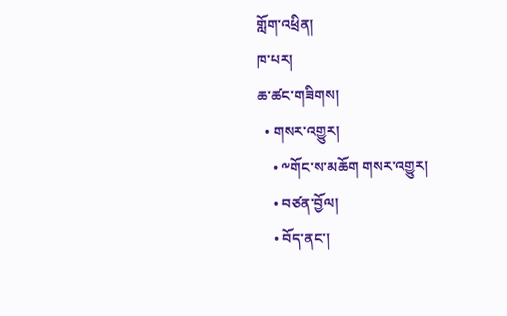གློག་འཕྲིན།
ཁ་པར།
ཆ་ཚང་གཟིགས།
  • གསར་འགྱུར།
    • ༸གོང་ས་མཆོག གསར་འགྱུར།
    • བཙན་བྱོལ།
    • བོད་ནང་།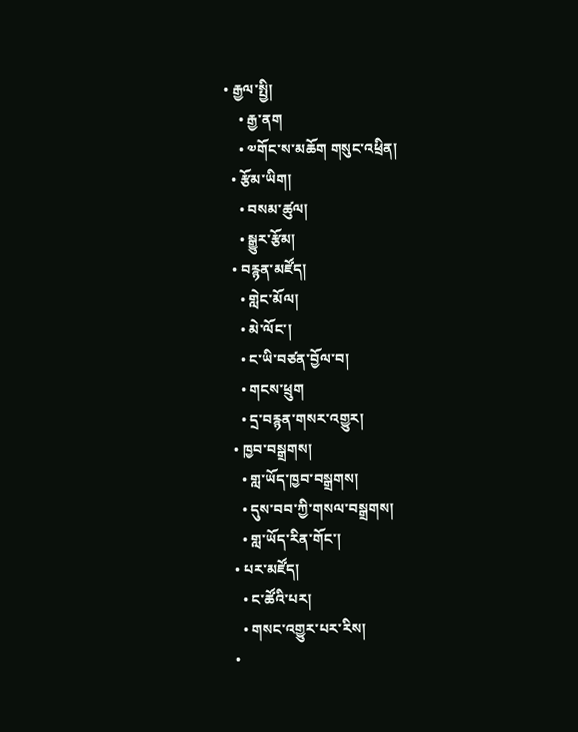• རྒྱལ་སྤྱི།
    • རྒྱ་ནག
    • ༧གོང་ས་མཆོག གསུང་འཕྲིན།
  • རྩོམ་ཡིག།
    • བསམ་ཚུལ།
    • སྒྱུར་རྩོམ།
  • བརྙན་མཛོད།
    • གླེང་མོལ།
    • མེ་ལོང་།
    • ང་ཡི་བཙན་བྱོལ་བ།
    • གངས་ཕྲུག
    • དྲ་བརྙན་གསར་འགྱུར།
  • ཁྱབ་བསྒྲགས།
    • གླ་ཡོད་ཁྱབ་བསྒྲགས།
    • དུས་བབ་ཀྱི་གསལ་བསྒྲགས།
    • གླ་ཡོད་རིན་གོང་།
  • པར་མཛོད།
    • ང་ཚོའི་པར།
    • གསང་འགྱུར་པར་རིས།
  •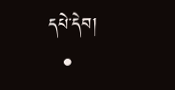དཔེ་དེབ།
  •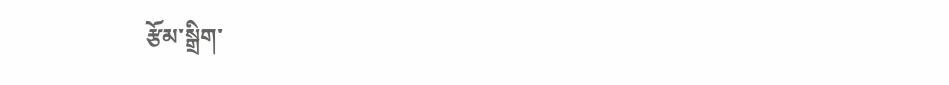རྩོམ་སྒྲིག་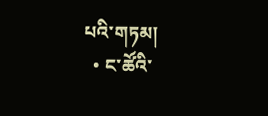པའི་གཏམ།
  • ང་ཚོའི་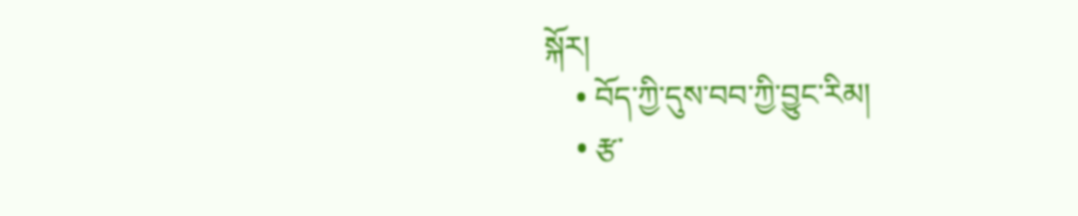སྐོར།
    • བོད་ཀྱི་དུས་བབ་ཀྱི་བྱུང་རིམ།
    • རྩ་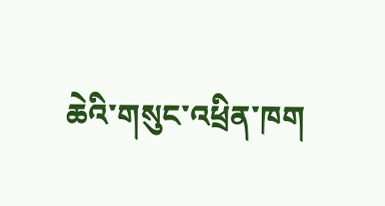ཆེའི་གསུང་འཕྲིན་ཁག